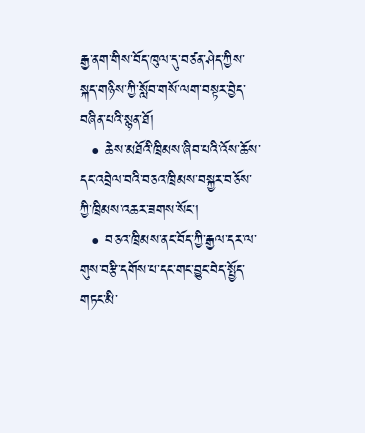རྒྱ་ནག་གིས་བོད་ཁུལ་དུ་བཙན་ཤེད་ཀྱིས་སྐད་གཉིས་ཀྱི་སློབ་གསོ་ལག་བསྟར་བྱེད་བཞིན་པའི་སྙན་ཐོ།
  • ཆེས་མཐོའི་ཁྲིམས་ཞིབ་པའི་འོས་ཆོས་དང་འབྲེལ་བའི་བཅའ་ཁྲིམས་བསྐྱར་བཅོས་ཀྱི་ཁྲིམས་འཆར་ཟགས་སོང་།
  • བཅའ་ཁྲིམས་ནང་བོད་ཀྱི་རྒྱལ་དར་ལ་གུས་བརྩི་དགོས་པ་དང་གང་བྱུང་བེད་སྤྱོད་གཏང་མི་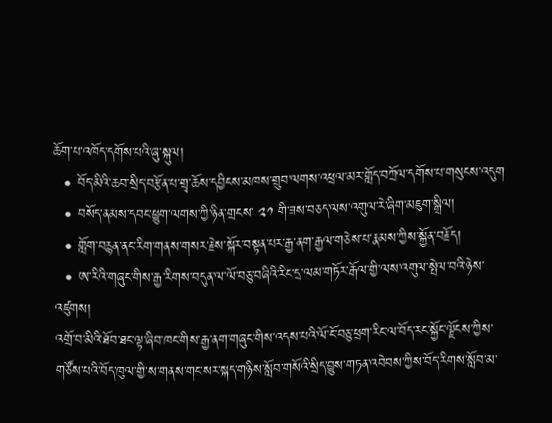ཆོག་པ་འཁོད་དགོས་པའི་ཞུ་སྐུལ།
  • བོད་མིའི་ཆབ་སྲིད་བརྩོན་པ་གྲྭ་ཆོས་དབྱིངས་མཁས་གྲུབ་ལགས་འཕྲལ་མར་གློད་བཀྲོལ་དགོས་པ་གསུངས་འདུག
  • བསོད་ནམས་དབང་ཕྱུག་ལགས་ཀྱི་ཉིན་གྲངས་ ༢༡ གི་ཟས་བཅད་ལས་འགུལ་རེ་ཞིག་མཇུག་སྒྲིལ།
  • གློག་བརྙན་ནང་རིག་གནས་གསར་རྗེས་སྐོར་བསྟན་པར་རྒྱ་ནག་རྒྱལ་གཅེས་པ་རྣམས་ཀྱིས་སྐྱོན་བརྗོད།
  • ཨ་རིའི་གཞུང་གིས་རྒྱ་རིགས་བདུན་ལ་ལོ་བཅུ་བཞིའི་རིང་དྲ་ལམ་གཏོར་རྒོལ་གྱི་ལས་འགུལ་སྤེལ་བའི་ཉེས་འཛུགས།
འགྲོ་བ་མིའི་ཐོབ་ཐང་ལྟ་ཞིབ་ཁང་གིས་རྒྱ་ནག་གཞུང་གིས་འདས་པའི་ལོ་ངོ་བཅུ་ཕྲག་རིང་ལ་བོད་རང་སྐྱོང་ལྗོངས་ཀྱིས་གཙོས་པའི་བོད་ཁུལ་གྱི་ས་གནས་གང་སར་སྐད་གཉིས་སློབ་གསོའི་སྲིད་བྱུས་གཏན་འབེབས་ཀྱིས་བོད་རིགས་སློབ་མ་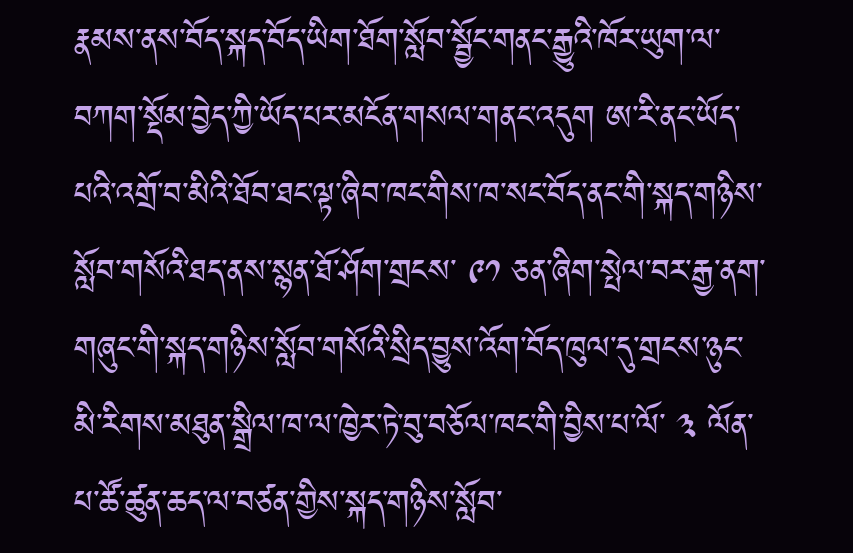རྣམས་ནས་བོད་སྐད་བོད་ཡིག་ཐོག་སློབ་སྦྱོང་གནང་རྒྱུའི་ཁོར་ཡུག་ལ་བཀག་སྡོམ་བྱེད་ཀྱི་ཡོད་པར་མངོན་གསལ་གནང་འདུག ཨ་རི་ནང་ཡོད་པའི་འགྲོ་བ་མིའི་ཐོབ་ཐང་ལྟ་ཞིབ་ཁང་གིས་ཁ་སང་བོད་ནང་གི་སྐད་གཉིས་སློབ་གསོའི་ཐད་ནས་སྙན་ཐོ་ཤོག་གྲངས་ ༩༡ ཅན་ཞིག་སྤེལ་བར་རྒྱ་ནག་གཞུང་གི་སྐད་གཉིས་སློབ་གསོའི་སྲིད་བྱུས་འོག་བོད་ཁུལ་དུ་གྲངས་ཉུང་མི་རིགས་མཐུན་སྒྲིལ་ཁ་ལ་ཁྱེར་ཏེ་བུ་བཅོལ་ཁང་གི་བྱིས་པ་ལོ་ ༣ ལོན་པ་ཚོ་ཚུན་ཆད་ལ་བཙན་གྱིས་སྐད་གཉིས་སློབ་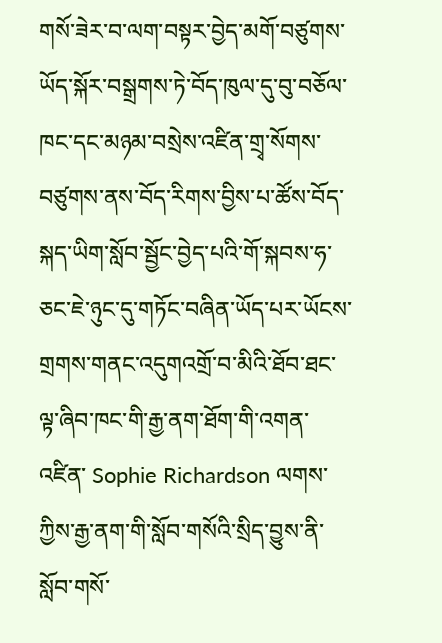གསོ་ཟེར་བ་ལག་བསྟར་བྱེད་མགོ་བཙུགས་ཡོད་སྐོར་བསྒྲགས་ཏེ་བོད་ཁུལ་དུ་བུ་བཅོལ་ཁང་དང་མཉམ་བསྲེས་འཛིན་གྲྭ་སོགས་བཙུགས་ནས་བོད་རིགས་བྱིས་པ་ཚོས་བོད་སྐད་ཡིག་སློབ་སྦྱོང་བྱེད་པའི་གོ་སྐབས་ཧ་ཅང་ཇེ་ཉུང་དུ་གཏོང་བཞིན་ཡོད་པར་ཡོངས་གྲགས་གནང་འདུགའགྲོ་བ་མིའི་ཐོབ་ཐང་ལྟ་ཞིབ་ཁང་གི་རྒྱ་ནག་ཐོག་གི་འགན་འཛིན་ Sophie Richardson ལགས་ཀྱིས་རྒྱ་ནག་གི་སློབ་གསོའི་སྲིད་བྱུས་ནི་སློབ་གསོ་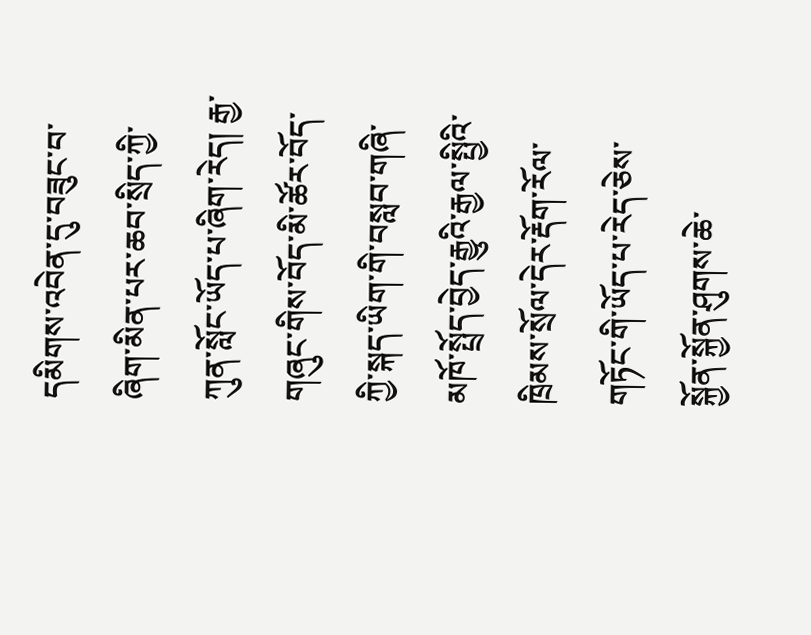དམིགས་འབེན་དུ་བཟུང་བ་ཞིག་མིན་པར་ཆབ་སྲིད་ཀྱི་ཀུན་སློང་ཡོད་པ་ཞིག་རེད། རྒྱ་གཞུང་གིས་བོད་མི་ཚོར་བོད་ཀྱི་སྐད་ཡིག་གི་བསླབ་གཞི་མཁོ་སྤྲོད་བྱེད་རྒྱུའི་རྒྱལ་སྤྱིའི་ཁྲིམས་སྲོལ་དེར་རྡོག་རོལ་གཏོང་གི་ཡོད་པ་རེད་ཅེས་སྐྱོན་སྐྱོན་ཤུགས་ཆེ་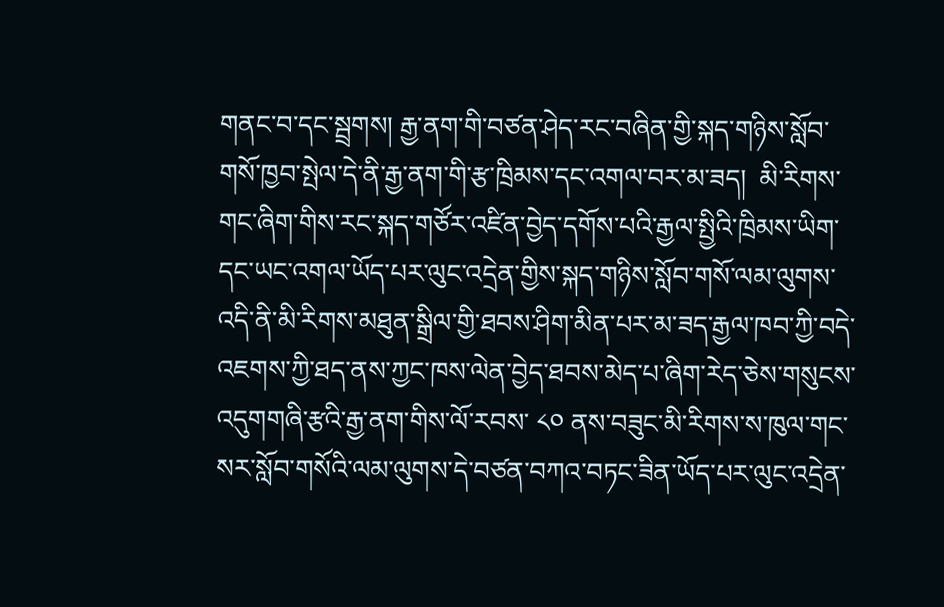གནང་བ་དང་སྦྲགས། རྒྱ་ནག་གི་བཙན་ཤེད་རང་བཞིན་གྱི་སྐད་གཉིས་སློབ་གསོ་ཁྱབ་སྤེལ་དེ་ནི་རྒྱ་ནག་གི་རྩ་ཁྲིམས་དང་འགལ་བར་མ་ཟད།  མི་རིགས་གང་ཞིག་གིས་རང་སྐད་གཙོར་འཛིན་བྱེད་དགོས་པའི་རྒྱལ་སྤྱིའི་ཁྲིམས་ཡིག་དང་ཡང་འགལ་ཡོད་པར་ལུང་འདྲེན་གྱིས་སྐད་གཉིས་སློབ་གསོ་ལམ་ལུགས་འདི་ནི་མི་རིགས་མཐུན་སྒྲིལ་གྱི་ཐབས་ཤིག་མིན་པར་མ་ཟད་རྒྱལ་ཁབ་ཀྱི་བདེ་འཇགས་ཀྱི་ཐད་ནས་ཀྱང་ཁས་ལེན་བྱེད་ཐབས་མེད་པ་ཞིག་རེད་ཅེས་གསུངས་འདུགགཞི་རྩའི་རྒྱ་ནག་གིས་ལོ་རབས་ ༨༠ ནས་བཟུང་མི་རིགས་ས་ཁུལ་གང་སར་སློབ་གསོའི་ལམ་ལུགས་དེ་བཙན་བཀའ་བཏང་ཟིན་ཡོད་པར་ལུང་འདྲེན་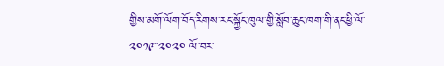གྱིས་མགོ་ལོག་བོད་རིགས་རང་སྐྱོང་ཁུལ་གྱི་སློབ་ཆུང་ཁག་གི་ནང་ཕྱི་ལོ་ ༢༠༡༩་་༢༠༢༠ ལོ་བར་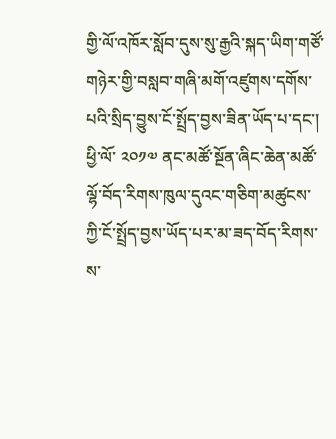གྱི་ལོ་འཁོར་སློབ་དུས་སུ་རྒྱའི་སྐད་ཡིག་གཙོ་གཉེར་གྱི་བསླབ་གཞི་མགོ་འཛུགས་དགོས་པའི་སྲིད་བྱུས་ངོ་སྤྲོད་བྱས་ཟིན་ཡོད་པ་དང་།  ཕྱི་ལོ་ ༢༠༡༧ ནང་མཚོ་སྔོན་ཞིང་ཆེན་མཚོ་ལྷོ་བོད་རིགས་ཁུལ་དུའང་གཅིག་མཚུངས་ཀྱི་ངོ་སྤྲོད་བྱས་ཡོད་པར་མ་ཟད་བོད་རིགས་ས་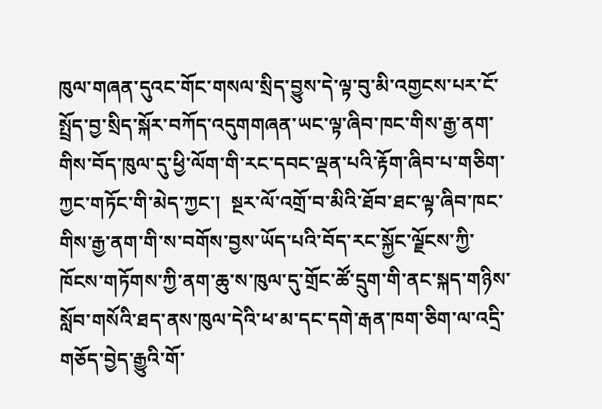ཁུལ་གཞན་དུའང་གོང་གསལ་སྲིད་བྱུས་དེ་ལྟ་བུ་མི་འགྱངས་པར་ངོ་སྤྲོད་བྱ་སྲིད་སྐོར་བཀོད་འདུགགཞན་ཡང་ལྟ་ཞིབ་ཁང་གིས་རྒྱ་ནག་གིས་བོད་ཁུལ་དུ་ཕྱི་ལོག་གི་རང་དབང་ལྡན་པའི་རྟོག་ཞིབ་པ་གཅིག་ཀྱང་གཏོང་གི་མེད་ཀྱང་།  སྔར་ལོ་འགྲོ་བ་མིའི་ཐོབ་ཐང་ལྟ་ཞིབ་ཁང་གིས་རྒྱ་ནག་གི་ས་བགོས་བྱས་ཡོད་པའི་བོད་རང་སྐྱོང་ལྗོངས་ཀྱི་ཁོངས་གཏོགས་ཀྱི་ནག་ཆུ་ས་ཁུལ་དུ་གྲོང་ཚོ་དྲུག་གི་ནང་སྐད་གཉིས་སློབ་གསོའི་ཐད་ནས་ཁུལ་དེའི་ཕ་མ་དང་དགེ་རྒན་ཁག་ཅིག་ལ་འདྲི་གཅོད་བྱེད་རྒྱུའི་གོ་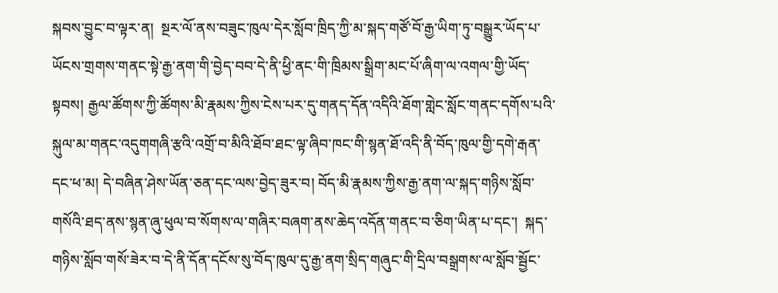སྐབས་བྱུང་བ་ལྟར་ན།  སྔར་ལོ་ནས་བཟུང་ཁུལ་དེར་སློབ་ཁྲིད་ཀྱི་མ་སྐད་གཙོ་བོ་རྒྱ་ཡིག་ཏུ་བསྒྱུར་ཡོད་པ་ཡོངས་གྲགས་གནང་སྟེ་རྒྱ་ནག་གི་བྱེད་བབ་དེ་ནི་ཕྱི་ནང་གི་ཁྲིམས་སྒྲིག་མང་པོ་ཞིག་ལ་འགལ་གྱི་ཡོད་སྟབས། རྒྱལ་ཚོགས་ཀྱི་ཚོགས་མི་རྣམས་ཀྱིས་ངེས་པར་དུ་གནད་དོན་འདིའི་ཐོག་གླེང་སློང་གནང་དགོས་པའི་སྐུལ་མ་གནང་འདུགགཞི་རྩའི་འགྲོ་བ་མིའི་ཐོབ་ཐང་ལྟ་ཞིབ་ཁང་གི་སྙན་ཐོ་འདི་ནི་བོད་ཁུལ་གྱི་དགེ་རྒན་དང་ཕ་མ། དེ་བཞིན་ཤེས་ཡོན་ཅན་དང་ལས་བྱེད་ཟུར་བ། བོད་མི་རྣམས་ཀྱིས་རྒྱ་ནག་ལ་སྐད་གཉིས་སློབ་གསོའི་ཐད་ནས་སྙན་ཞུ་ཕུལ་བ་སོགས་ལ་གཞིར་བཞག་ནས་ཆེད་འདོན་གནང་བ་ཅིག་ཡིན་པ་དང་།  སྐད་གཉིས་སློབ་གསོ་ཟེར་བ་དེ་ནི་དོན་དངོས་སུ་བོད་ཁུལ་དུ་རྒྱ་ནག་སྲིད་གཞུང་གི་དྲིལ་བསྒྲགས་ལ་སློབ་སྦྱོང་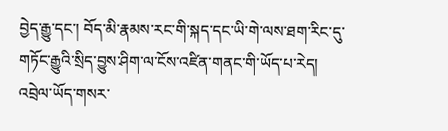བྱེད་རྒྱུ་དང་། བོད་མི་རྣམས་རང་གི་སྐད་དང་ཡི་གེ་ལས་ཐག་རིང་དུ་གཏོང་རྒྱུའི་སྲིད་བྱུས་ཤིག་ལ་ངོས་འཛིན་གནང་གི་ཡོད་པ་རེད།
འབྲེལ་ཡོད་གསར་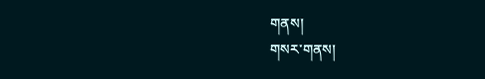གནས།
གསར་གནས།